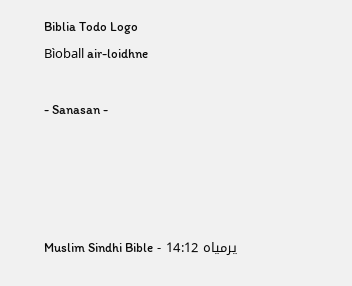Biblia Todo Logo
Bìoball air-loidhne

- Sanasan -




يرمياہ 14:12 - Muslim Sindhi Bible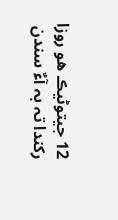12 جيتوڻيڪ هو روزا رکندا تہ بہ آءٌ سندن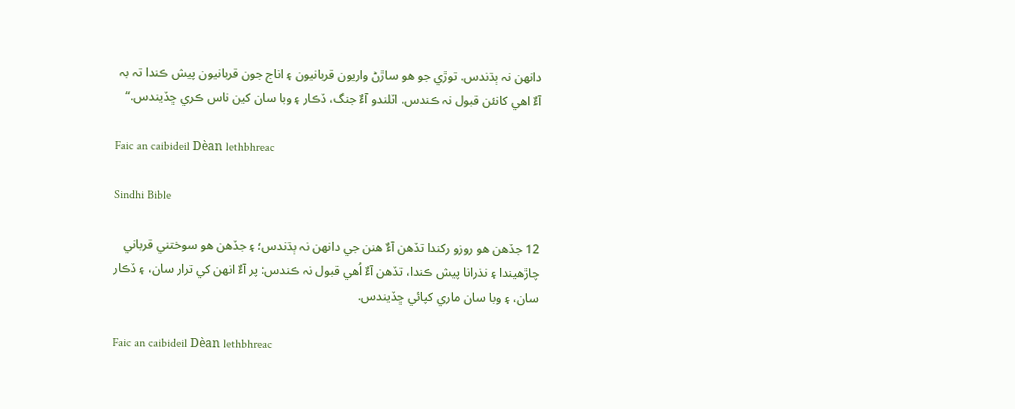دانهن نہ ٻڌندس. توڙي جو هو ساڙڻ واريون قربانيون ۽ اناج جون قربانيون پيش ڪندا تہ بہ آءٌ اهي کانئن قبول نہ ڪندس. اٽلندو آءٌ جنگ، ڏڪار ۽ وبا سان کين ناس ڪري ڇڏيندس.“

Faic an caibideil Dèan lethbhreac

Sindhi Bible

12 جڏهن هو روزو رکندا تڏهن آءٌ هنن جي دانهن نہ ٻڌندس؛ ۽ جڏهن هو سوختني قرباني چاڙهيندا ۽ نذرانا پيش ڪندا، تڏهن آءٌ اُهي قبول نہ ڪندس: پر آءٌ انهن کي ترار سان، ۽ ڏڪار سان، ۽ وبا سان ماري کپائي ڇڏيندس.

Faic an caibideil Dèan lethbhreac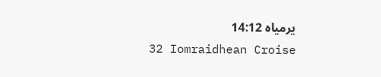يرمياہ 14:12
32 Iomraidhean Croise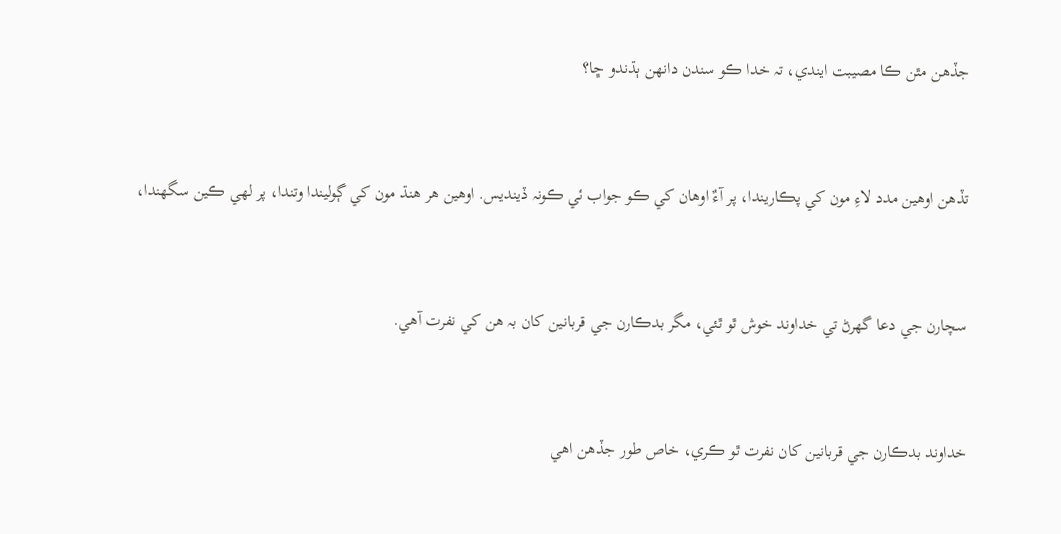جڏهن مٿن ڪا مصيبت ايندي، تہ خدا ڪو سندن دانهن ٻڌندو ڇا؟


تڏهن اوهين مدد لاءِ مون کي پڪاريندا، پر آءٌ اوهان کي ڪو جواب ئي ڪونہ ڏينديس. اوهين هر هنڌ مون کي ڳوليندا وتندا، پر لهي ڪين سگھندا،


سچارن جي دعا گھرڻ تي خداوند خوش ٿو ٿئي، مگر بدڪارن جي قربانين کان بہ هن کي نفرت آهي.


خداوند بدڪارن جي قربانين کان نفرت ٿو ڪري، خاص طور جڏهن اهي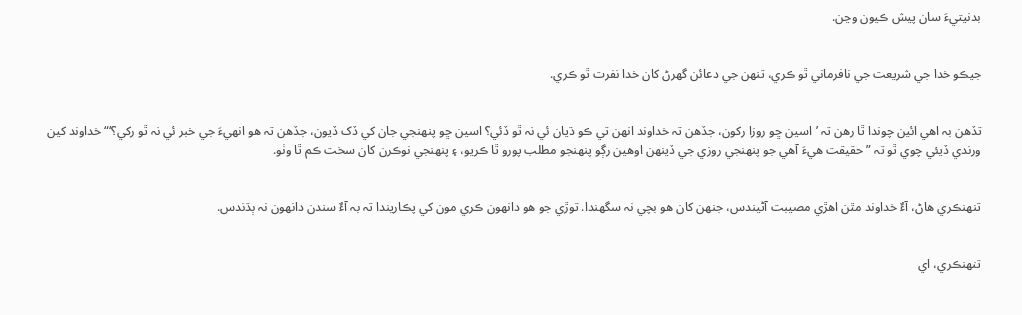بدنيتيءَ سان پيش ڪيون وڃن.


جيڪو خدا جي شريعت جي نافرماني ٿو ڪري، تنهن جي دعائن گھرڻ کان خدا نفرت ٿو ڪري.


تڏهن بہ اهي ائين چوندا ٿا رهن تہ ’اسين ڇو روزا رکون، جڏهن تہ خداوند انهن تي ڪو ڌيان ئي نہ ٿو ڏئي؟ اسين ڇو پنهنجي جان کي ڏک ڏيون، جڏهن تہ هو انهيءَ جي خبر ئي نہ ٿو رکي؟‘“ خداوند کين ورندي ڏيئي چوي ٿو تہ ”حقيقت هيءَ آهي جو پنهنجي روزي جي ڏينهن اوهين رڳو پنهنجو مطلب پورو ٿا ڪريو، ۽ پنهنجي نوڪرن کان سخت ڪم ٿا وٺو.


تنهنڪري هاڻ، آءٌ خداوند مٿن اهڙي مصيبت آڻيندس، جنهن کان هو بچي نہ سگھندا. توڙي جو هو دانهون ڪري مون کي پڪاريندا تہ بہ آءٌ سندن دانهون نہ ٻڌندس.


تنهنڪري، اي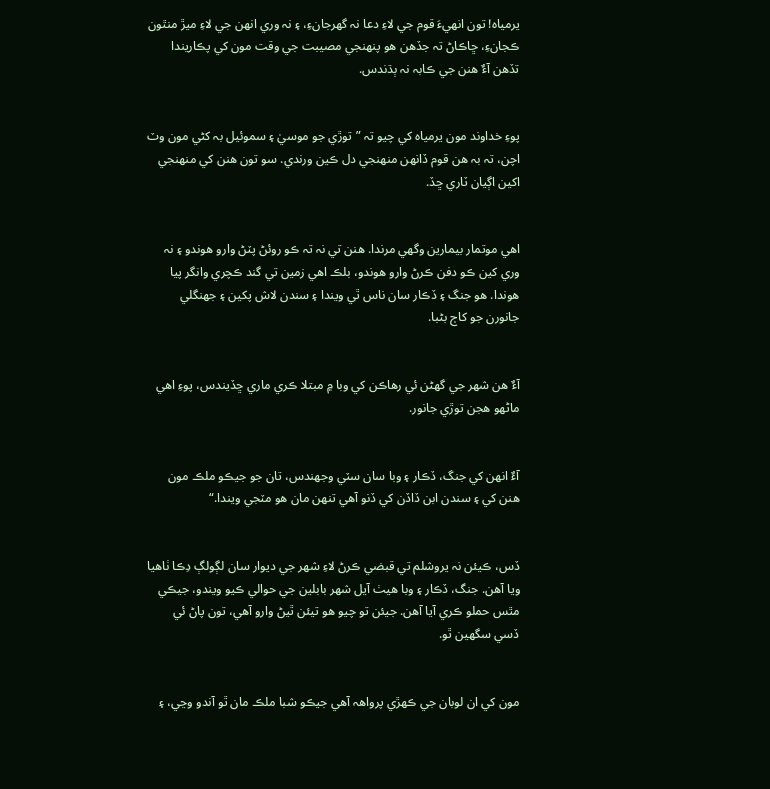يرمياہ! تون انهيءَ قوم جي لاءِ دعا نہ گھرجانءِ، ۽ نہ وري انهن جي لاءِ ميڙ منٿون ڪجانءِ، ڇاڪاڻ تہ جڏهن هو پنهنجي مصيبت جي وقت مون کي پڪاريندا تڏهن آءٌ هنن جي ڪابہ نہ ٻڌندس.


پوءِ خداوند مون يرمياہ کي چيو تہ ”توڙي جو موسيٰ ۽ سموئيل بہ کڻي مون وٽ اچن، تہ بہ هن قوم ڏانهن منهنجي دل ڪين ورندي. سو تون هنن کي منهنجي اکين اڳيان ٽاري ڇڏ.


اهي موتمار بيمارين وگھي مرندا. هنن تي نہ تہ ڪو روئڻ پٽڻ وارو هوندو ۽ نہ وري کين ڪو دفن ڪرڻ وارو هوندو، بلڪ اهي زمين تي گند ڪچري وانگر پيا هوندا. هو جنگ ۽ ڏڪار سان ناس ٿي ويندا ۽ سندن لاش پکين ۽ جھنگلي جانورن جو کاڄ بڻبا.


آءٌ هن شهر جي گھڻن ئي رهاڪن کي وبا ۾ مبتلا ڪري ماري ڇڏيندس، پوءِ اهي ماڻهو هجن توڙي جانور.


آءٌ انهن کي جنگ، ڏڪار ۽ وبا سان سٽي وجھندس، تان جو جيڪو ملڪ مون هنن کي ۽ سندن ابن ڏاڏن کي ڏنو آهي تنهن مان هو مٽجي ويندا.“


ڏس، ڪيئن نہ يروشلم تي قبضي ڪرڻ لاءِ شهر جي ديوار سان لڳولڳ دِڪا ٺاهيا ويا آهن. جنگ، ڏڪار ۽ وبا هيٺ آيل شهر بابلين جي حوالي ڪيو ويندو، جيڪي مٿس حملو ڪري آيا آهن. جيئن تو چيو هو تيئن ٿيڻ وارو آهي، تون پاڻ ئي ڏسي سگھين ٿو.


مون کي ان لوبان جي ڪهڙي پرواهہ آهي جيڪو شبا ملڪ مان ٿو آندو وڃي، ۽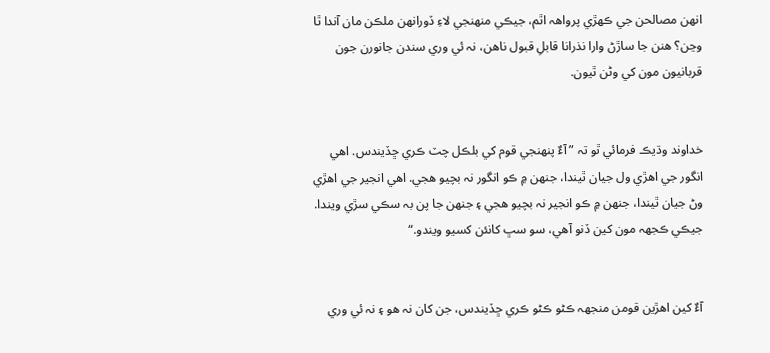انهن مصالحن جي ڪهڙي پرواهہ اٿم، جيڪي منهنجي لاءِ ڏورانهن ملڪن مان آندا ٿا وڃن؟ هنن جا ساڙڻ وارا نذرانا قابلِ قبول ناهن، نہ ئي وري سندن جانورن جون قربانيون مون کي وڻن ٿيون.


خداوند وڌيڪ فرمائي ٿو تہ ”آءٌ پنهنجي قوم کي بلڪل چٽ ڪري ڇڏيندس. اهي انگور جي اهڙي ول جيان ٿيندا، جنهن ۾ ڪو انگور نہ بچيو هجي. اهي انجير جي اهڙي وڻ جيان ٿيندا، جنهن ۾ ڪو انجير نہ بچيو هجي ۽ جنهن جا پن بہ سڪي سڙي ويندا. جيڪي ڪجھہ مون کين ڏنو آهي، سو سڀ کانئن کسيو ويندو.“


آءٌ کين اهڙين قومن منجھہ ڪڻو ڪڻو ڪري ڇڏيندس، جن کان نہ هو ۽ نہ ئي وري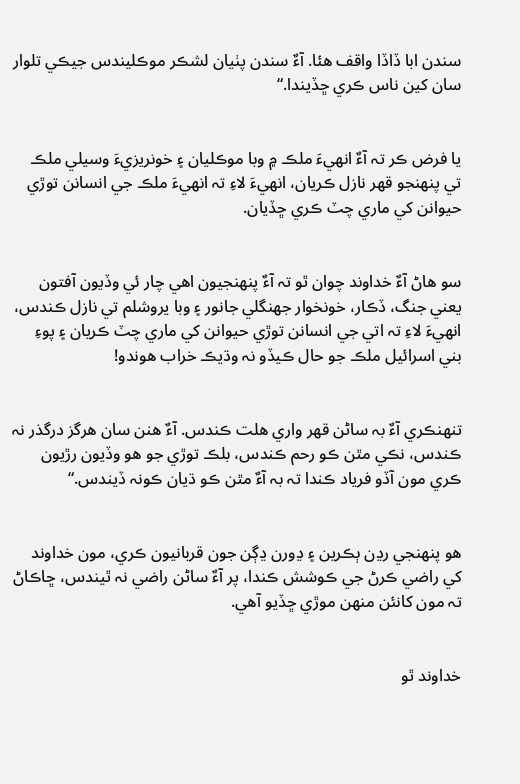سندن ابا ڏاڏا واقف هئا. آءٌ سندن پٺيان لشڪر موڪليندس جيڪي تلوار سان کين ناس ڪري ڇڏيندا.“


يا فرض ڪر تہ آءٌ انهيءَ ملڪ ۾ وبا موڪليان ۽ خونريزيءَ وسيلي ملڪ تي پنهنجو قهر نازل ڪريان، انهيءَ لاءِ تہ انهيءَ ملڪ جي انسانن توڙي حيوانن کي ماري چٽ ڪري ڇڏيان.


سو هاڻ آءٌ خداوند چوان ٿو تہ آءٌ پنهنجيون اهي چار ئي وڏيون آفتون يعني جنگ، ڏڪار، خونخوار جھنگلي جانور ۽ وبا يروشلم تي نازل ڪندس، انهيءَ لاءِ تہ اتي جي انسانن توڙي حيوانن کي ماري چٽ ڪريان ۽ پوءِ بني اسرائيل ملڪ جو حال ڪيڏو نہ وڌيڪ خراب هوندو!


تنهنڪري آءٌ بہ ساڻن قهر واري هلت ڪندس. آءٌ هنن سان هرگز درگذر نہ ڪندس، نڪي مٿن ڪو رحم ڪندس، بلڪ توڙي جو هو وڏيون رڙيون ڪري مون آڏو فرياد ڪندا تہ بہ آءٌ مٿن ڪو ڌيان ڪونہ ڏيندس.“


هو پنهنجي رڍن ٻڪرين ۽ ڍورن ڍڳن جون قربانيون ڪري، مون خداوند کي راضي ڪرڻ جي ڪوشش ڪندا، پر آءٌ ساڻن راضي نہ ٿيندس، ڇاڪاڻ تہ مون کانئن منهن موڙي ڇڏيو آهي.


خداوند ٿو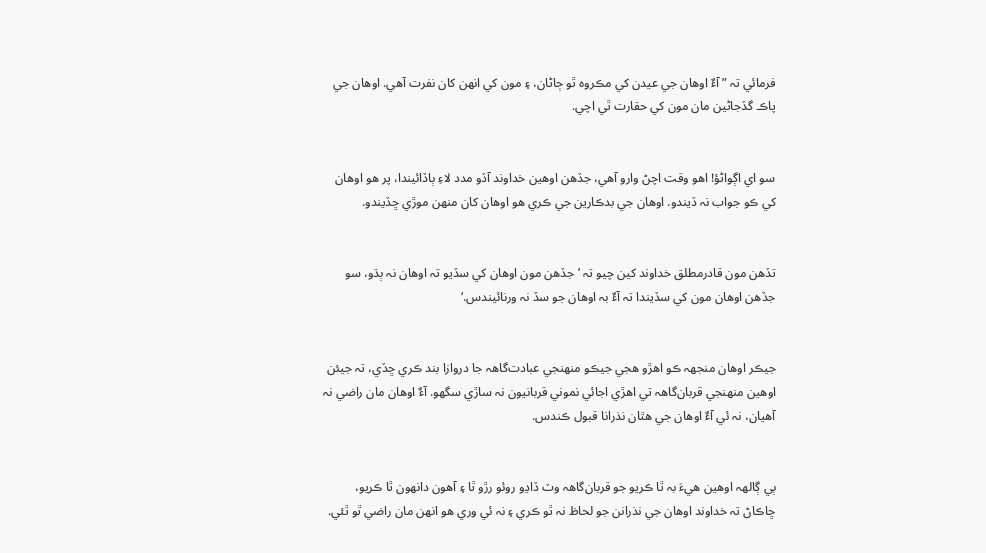فرمائي تہ ”آءٌ اوهان جي عيدن کي مڪروہ ٿو ڄاڻان، ۽ مون کي انهن کان نفرت آهي. اوهان جي پاڪ گڏجاڻين مان مون کي حقارت ٿي اچي.


سو اي اڳواڻؤ! اهو وقت اچڻ وارو آهي، جڏهن اوهين خداوند آڏو مدد لاءِ ٻاڏائيندا، پر هو اوهان کي ڪو جواب نہ ڏيندو. اوهان جي بدڪارين جي ڪري هو اوهان کان منهن موڙي ڇڏيندو.


تڏهن مون قادر‌مطلق خداوند کين چيو تہ ’جڏهن مون اوهان کي سڏيو تہ اوهان نہ ٻڌو، سو جڏهن اوهان مون کي سڏيندا تہ آءٌ بہ اوهان جو سڏ نہ ورنائيندس.‘


جيڪر اوهان منجھہ ڪو اهڙو هجي جيڪو منهنجي عبادت‌گاهہ جا دروازا بند ڪري ڇڏي، تہ جيئن اوهين منهنجي قربان‌گاهہ تي اهڙي اجائي نموني قربانيون نہ ساڙي سگھو. آءٌ اوهان مان راضي نہ آهيان، نہ ئي آءٌ اوهان جي هٿان نذرانا قبول ڪندس.


ٻي ڳالهہ اوهين هيءَ بہ ٿا ڪريو جو قربان‌گاهہ وٽ ڏاڍو روئو رڙو ٿا ۽ آهون دانهون ٿا ڪريو، ڇاڪاڻ تہ خداوند اوهان جي نذرانن جو لحاظ نہ ٿو ڪري ۽ نہ ئي وري هو انهن مان راضي ٿو ٿئي.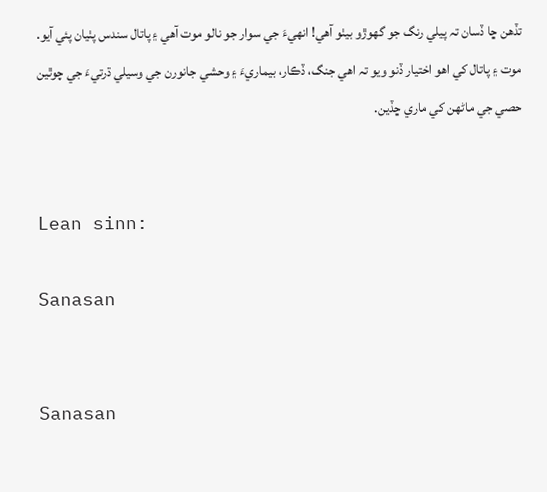تڏهن ڇا ڏسان تہ پيلي رنگ جو گھوڙو بيٺو آهي! انهيءَ جي سوار جو نالو موت آهي ۽ پاتال سندس پٺيان پئي آيو. موت ۽ پاتال کي اهو اختيار ڏنو ويو تہ اهي جنگ، ڏڪار، بيماريءَ ۽ وحشي جانورن جي وسيلي ڌرتيءَ جي چوٿين حصي جي ماڻهن کي ماري ڇڏين.


Lean sinn:

Sanasan


Sanasan